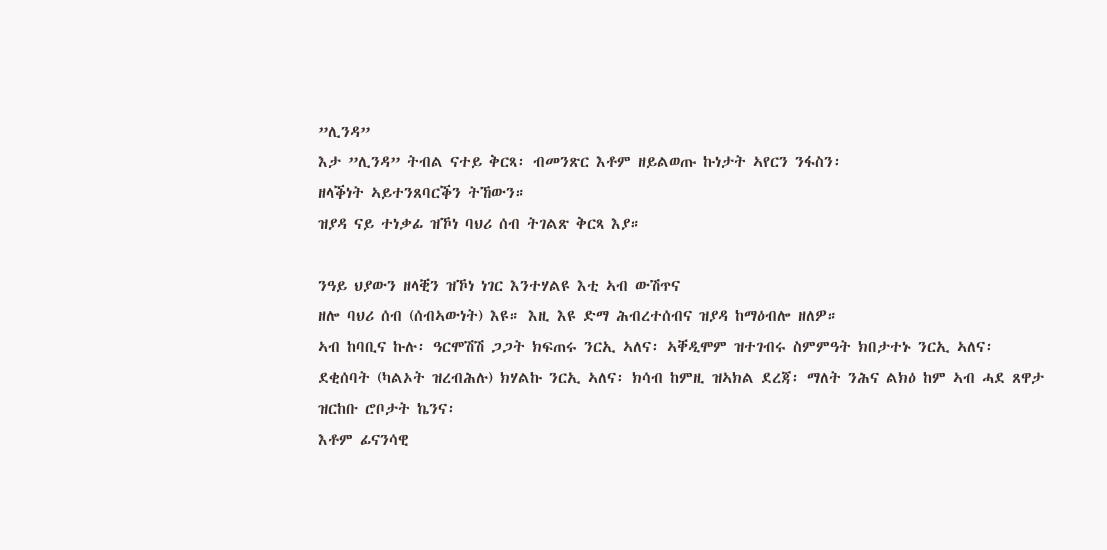”ሊንዳ”
እታ ”ሊንዳ” ትብል ናተይ ቅርጻ፡ ብመንጽር እቶም ዘይልወጡ ኩነታት ኣየርን ንፋስን፡
ዘላቕነት ኣይተንጸባርቕን ትኸውን።
ዝያዳ ናይ ተነቃፊ ዝኾነ ባህሪ ሰብ ትገልጽ ቅርጻ እያ።

ንዓይ ህያውን ዘላቒን ዝኾነ ነገር እንተሃልዩ እቲ ኣብ ውሽጥና
ዘሎ ባህሪ ሰብ (ሰብኣውነት) እዩ። እዚ እዩ ድማ ሕብረተሰብና ዝያዳ ከማዕብሎ ዘለዎ።
ኣብ ከባቢና ኩሉ፡ ዓርሞሽሽ ጋጋት ክፍጠሩ ንርኢ ኣለና፡ ኣቐዲሞም ዝተገብሩ ስምምዓት ክበታተኑ ንርኢ ኣለና፡
ደቂሰባት (ካልኦት ዝረብሕሉ) ክሃልኩ ንርኢ ኣለና፡ ክሳብ ከምዚ ዝኣክል ደረጃ፡ ማለት ንሕና ልክዕ ከም ኣብ ሓደ ጸዋታ ዝርከቡ ሮቦታት ኬንና፡
እቶም ፊናንሳዊ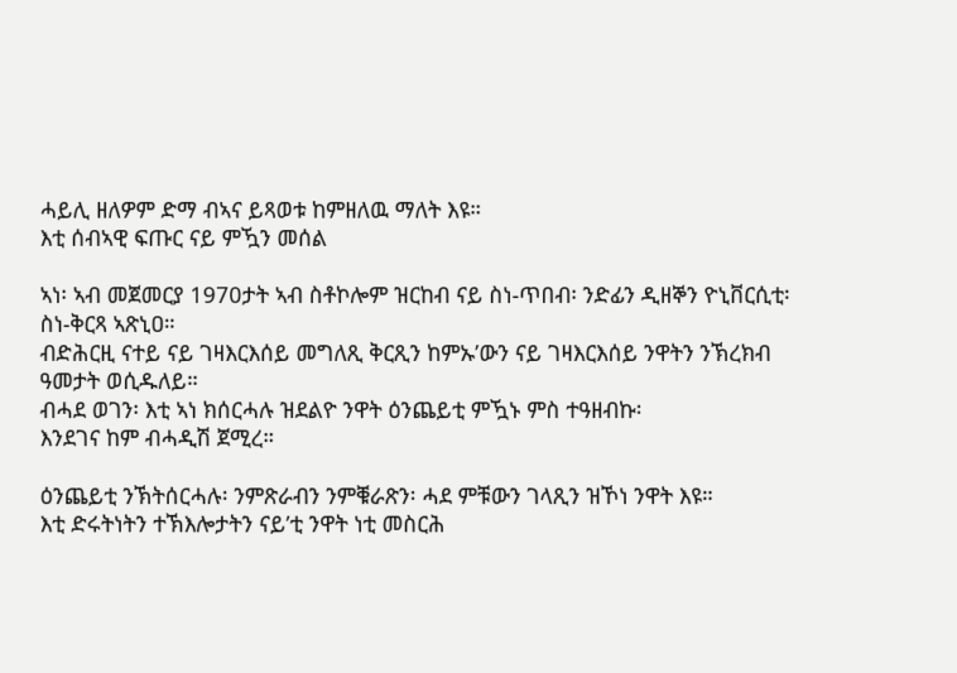ሓይሊ ዘለዎም ድማ ብኣና ይጻወቱ ከምዘለዉ ማለት እዩ።
እቲ ሰብኣዊ ፍጡር ናይ ምዃን መሰል

ኣነ፡ ኣብ መጀመርያ 1970ታት ኣብ ስቶኮሎም ዝርከብ ናይ ስነ-ጥበብ፡ ንድፊን ዲዘኞን ዮኒቨርሲቲ፡ ስነ-ቅርጻ ኣጽኒዐ።
ብድሕርዚ ናተይ ናይ ገዛእርእሰይ መግለጺ ቅርጺን ከምኡ’ውን ናይ ገዛእርእሰይ ንዋትን ንኽረክብ ዓመታት ወሲዱለይ።
ብሓደ ወገን፡ እቲ ኣነ ክሰርሓሉ ዝደልዮ ንዋት ዕንጨይቲ ምዃኑ ምስ ተዓዘብኩ፡
እንደገና ከም ብሓዲሽ ጀሚረ።

ዕንጨይቲ ንኽትሰርሓሉ፡ ንምጽራብን ንምቑራጽን፡ ሓደ ምቹውን ገላጺን ዝኾነ ንዋት እዩ።
እቲ ድሩትነትን ተኽእሎታትን ናይ’ቲ ንዋት ነቲ መስርሕ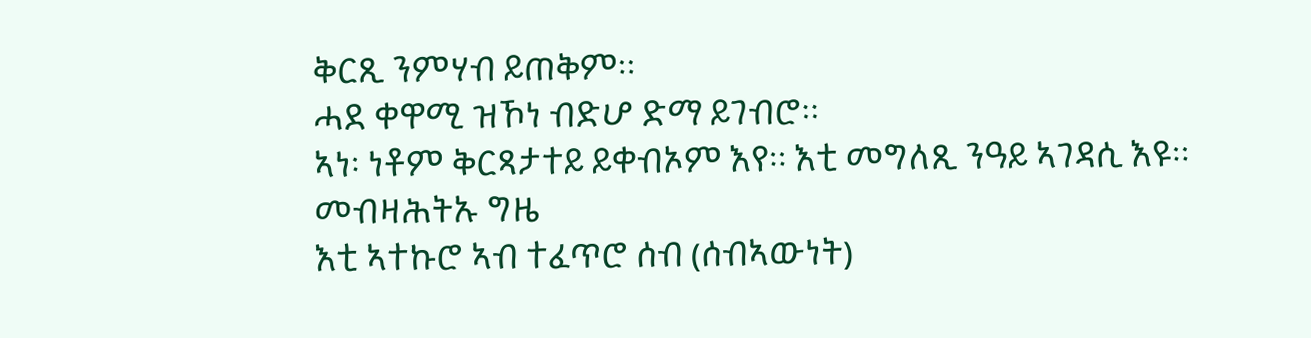ቅርጺ ንምሃብ ይጠቅም።
ሓደ ቀዋሚ ዝኾነ ብድሆ ድማ ይገብሮ።
ኣነ፡ ነቶም ቅርጻታተይ ይቀብኦም እየ። እቲ መግለጺ ንዓይ ኣገዳሲ እዩ። መብዛሕትኡ ግዜ
እቲ ኣተኩሮ ኣብ ተፈጥሮ ሰብ (ሰብኣውነት)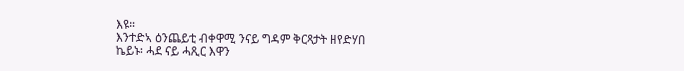እዩ።
እንተድኣ ዕንጨይቲ ብቀዋሚ ንናይ ግዳም ቅርጻታት ዘየድሃበ ኬይኑ፡ ሓደ ናይ ሓጺር እዋን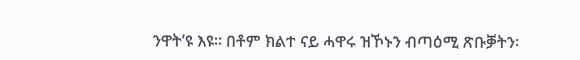ንዋት’ዩ እዩ። በቶም ክልተ ናይ ሓዋሩ ዝኾኑን ብጣዕሚ ጽቡቓትን፡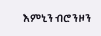እምኒን ብሮንዞን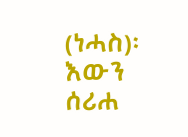(ነሓስ)፡
እውን ሰሪሐ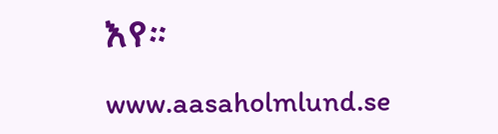እየ።

www.aasaholmlund.se